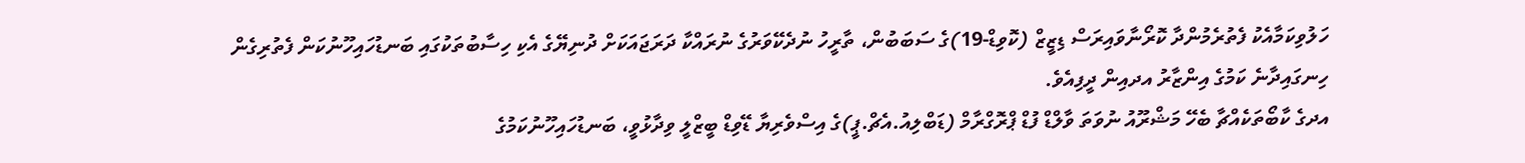ހަލުވިކަމާއެކު ފެތުރެމުންދާ ކޮރޯނާވައިރަސް ޑިޒީޒް (ކޮވިޑް-19)ގެ ސަބަބުން، ތާރީހު ނުދެކޭވަރުގެ ނުރައްކާ ދަރަޖައަކަށް ދުނިޔޭގެ އެކި ހިސާބުތަކުގައި ބަނޑުހައިހޫނުކަން ފެތުރިގެން ހިނގައިދާނެ ކަމުގެ އިންޒާރު އދއިން ދީފިއެވެ.
އދގެ ކާބޯތަކެއްޗާ ބެހޭ މަޝްރޫއު ނުވަތަ ވާލްޑް ފުޑް ޕްރޮގްރާމް (ޑަބްލިއު.އެޗް.ޕީ)ގެ އިސްވެރިޔާ ޑޭވިޑް ބީޒްލީ ވިދާޅުވީ، ބަނޑުހައިހޫނުކަމުގެ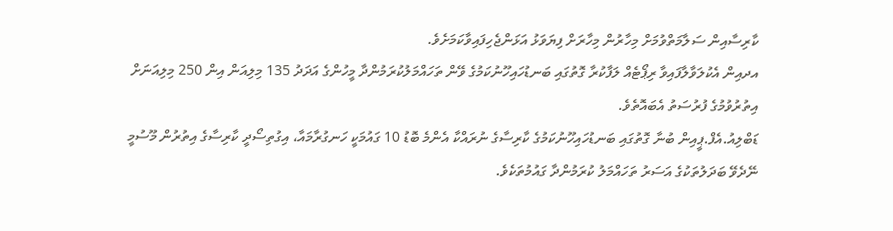ކާރިސާއިން ސަލާމަތްވުމަށް މިހާރުން މިހާރަށް ފިޔަވަޅު އަޅަންޖެހިފައިވާކަމަށެވެ.
އދއިން އެކުލަވާލާފައިވާ ރިޕޯޓެއް ލަފާކުރާ ގޮތުގައި ބަނޑުހައިހޫނުކަމުގެ ވޭން ތަހައްމަލުކުރަމުންދާ މީހުންގެ އަދަދު 135 މިލިއަން އިން 250 މިލިއަނަށް އިތުރުވުމުގެ ފުރުސަތު އެބައޮތެވެ.
ޑަބްލިއު.އެފް.ޕީއިން ބުނާ ގޮތުގައި ބަނޑުހައިހޫނުކަމުގެ ކާރިސާގެ ނުރައްކާ އެންމެ ބޮޑު 10 ގައުމަކީ ހަނގުރާމައާ، އިގުތިސޯދީ ކާރިސާގެ އިތުރުން މޫސުމީ ނޭދެވޭ ބަދަލުތަކުގެ އަސަރު ތަހައްމަލު ކުރަމުންދާ ގައުމުތަކެވެ.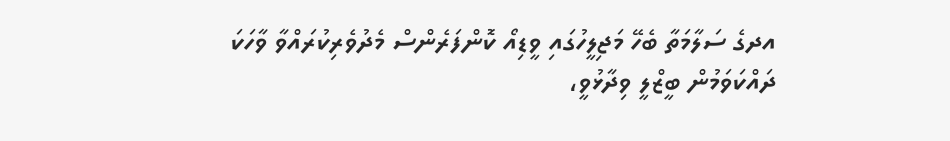އދގެ ސަލާމަތާ ބެހޭ މަޖިލީހުގައި ވީޑިއޯ ކޮންފަރެންސް މެދުވެރިކުރައްވާ ވާހަކަ ދައްކަވަމުން ބީޒްލީ ވިދާޅުވީ،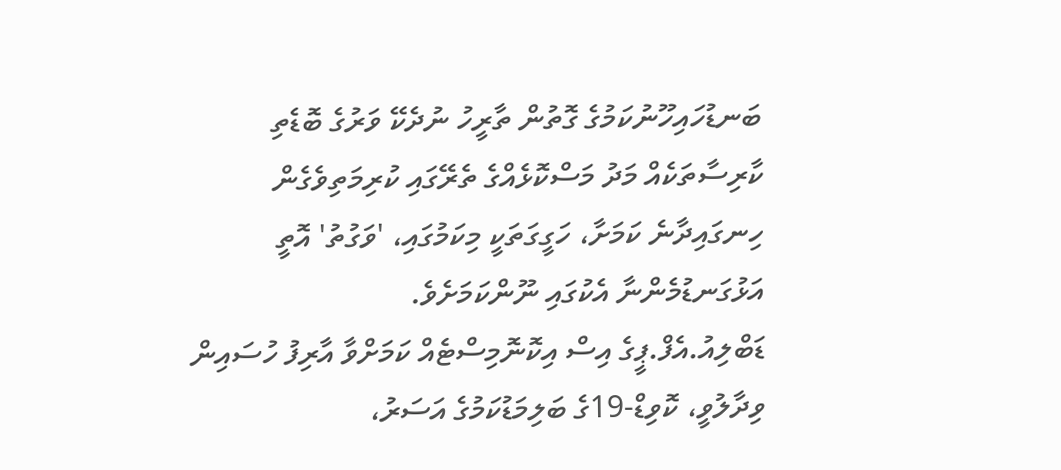ބަނޑުހައިހޫނުކަމުގެ ގޮތުން ތާރީހު ނުދެކޭ ވަރުގެ ބޮޑެތި ކާރިސާތަކެއް މަދު މަސްކޮޅެއްގެ ތެރޭގައި ކުރިމަތިވެގެން ހިނގައިދާނެ ކަމަށާ، ހަގީގަތަކީ މިކަމުގައި، 'ވަގުތު' އޮތީ އަޅުގަނޑުމެންނާ އެކުގައި ނޫންކަމަށެވެ.
ޑަބްލިއު.އެފް.ޕީގެ އިސް އިކޮނޮމިސްޓެއް ކަމަށްވާ އާރިފު ހުސައިން ވިދާލުވީ، ކޮވިޑް-19ގެ ބަލިމަޑުކަމުގެ އަސަރު،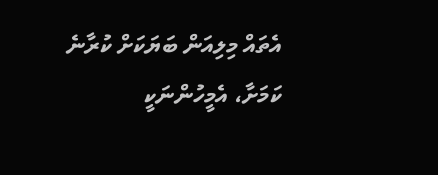އެތައް މިލިއަން ބަޔަކަށް ކުރާނެ ކަމަށާ، އެމީހުންނަކީ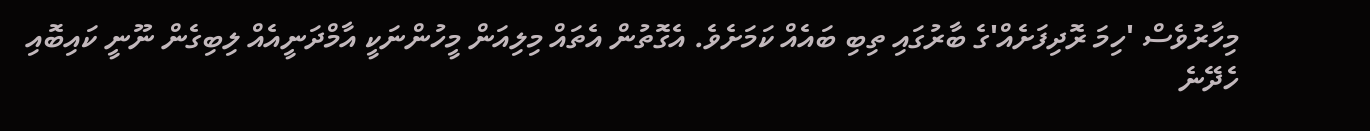މިހާރުވެސް 'ހިމަ ރޮދިފަށެއް'ގެ ބާރުގައި ތިބި ބައެއް ކަމަށެވެ. އެގޮތުން އެތައް މިލިއަން މީހުންނަކީ އާމްދަނީއެއް ލިބިގެން ނޫނީ ކައިބޮއި ހެދޭނެ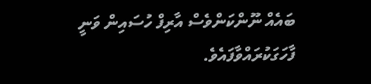ބައެއް ނޫންކަންވެސް އާރިފް ހުސައިން ވަނީ ފާހަގަކުރައްވާފައެވެ.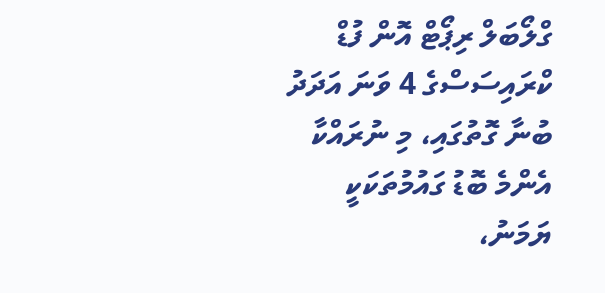ގްލޯބަލް ރިޕޯޓް އޮން ފުޑް ކްރައިސަސްގެ 4 ވަނަ އަދަދު ބުނާ ގޮތުގައި، މި ނުރައްކާ އެންމެ ބޮޑު ގައުމުތަކަކީ ޔަމަނު،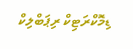ޑިމޮކްރަޓިކް ރިޕަބްލިކް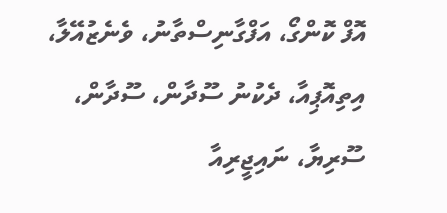އޮފް ކޮންގޯ، އަފްގާނިސްތާނު، ވެނެޒުއޭލާ، އިތިއޮޕިއާ، ދެކުނު ސޫދާން، ސޫދާން، ސޫރިޔާ، ނައިޖީރިއާ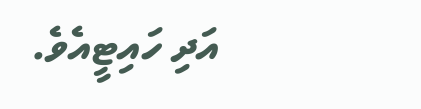އަދި ހައިޓީއެވެ.